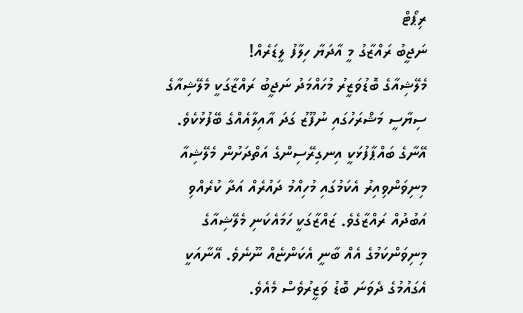ރިޕޯޓް
ނަޖީބު ރައްޒާގު މީ އާދަޔާ ހިލާފު ލީޑަރެއް!
މެލޭޝިއާގެ ބޮޑުވަޒީރު މުހައްމަދު ނަޖީބު ރައްޒާގަކީ މެލޭޝިއާގެ ސިޔާސީ މަޝްރަހުގައި ނުފޫޒު ގަދަ އާއިލާއެއްގެ ބޭފުޅުކެވެ.
އޭނާގެ ބައްޕާފުޅަކީ އިނގިރޭސިންގެ އަތްދަށުން މެލޭޝިއާ މިނިވަންވިއިރު އެކަމުގައި މުހިއްމު ދައުރެއް އަދާ ކުރެއްވި އަބުދުއް ރައްޒާގެވެ. ޒައްޒާގަކީ ހަމައެކަނި މެލޭޝިއާގެ މިނިވަންކަމުގެ އެއް ބާނީ އެކަންޏެއް ނޫނެވެ. އޭނާއަކީ އެގައުމުގެ ދެވަނަ ބޮޑު ވަޒީރުވެސް މެއެވެ.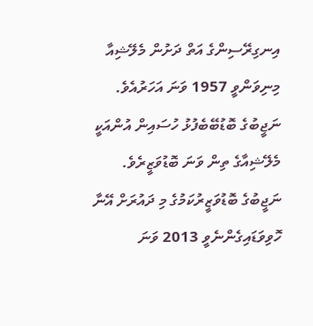އިނގިރޭސިންގެ އަތް ދަށުން މެލޭޝިއާ މިނިވަންވީ 1957 ވަނަ އަހަރުއެވެ.
ނަޖީބުގެ ބޮޑުބޭބެފުޅު ހުސައިން އުންއަކީ މެލޭޝިއާގެ ތިން ވަނަ ބޮޑުވަޒީރެވެ.
ނަޖީބުގެ ބޮޑުވަޒީރުކަމުގެ މި ދައުރަށް އޭނާ ހޮވިވަޑައިގެންނެވީ 2013 ވަނަ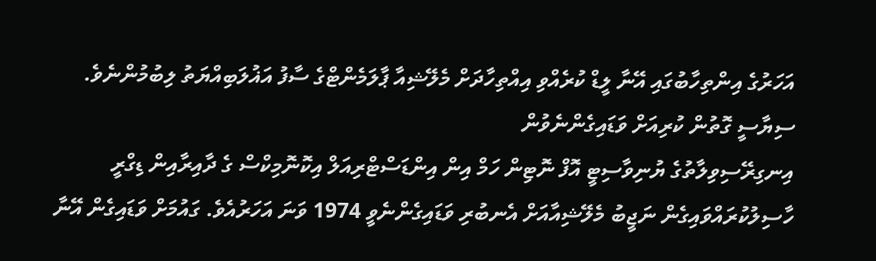އަހަރުގެ އިންތިހާބުގައި އޭނާ ލީޑް ކުރެއްވި އިއްތިހާދަށް މެލޭޝިއާ ޕާލަމެންޓްގެ ސާފު އަޣުލަބިއްޔަތު ލިބުމުންނެވެ.
ސިޔާސީ ގޮތުން ކުރިއަށް ވަޑައިގެންނެވުން
އިނގިރޭސިވިލާތުގެ ޔުނިވާސިޓީ އޮފް ނޮޓިން ހަމް އިން އިންޑަސްޓްރިއަލް އިކޮނޮމިކްސް ގެ ދާއިރާއިން ޑިގްރީ ހާސިލުކުރައްވައިގެން ނަޖީބު މެލޭޝިއާއަށް އެނބުރި ވަޑައިގެންނެވީ 1974 ވަނަ އަހަރުއެވެ. ގައުމަށް ވަޑައިގެން އޭނާ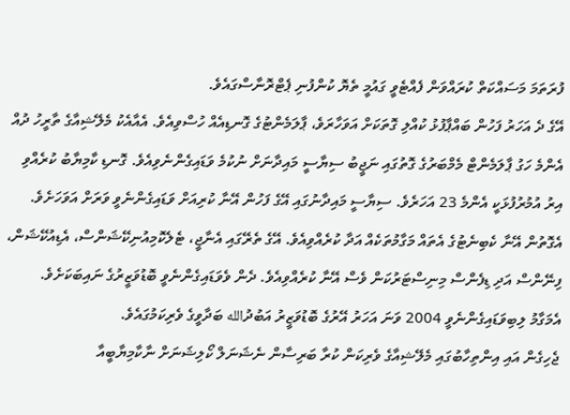ފުރަތަމަ މަސައްކަތް ކުރައްވަން ފެއްޓެވީ ގައުމީ ތެޔޮ ކުންފުނި ޕެޓްރޮނާސްގައެވެ.
އޭގެ ދެ އަހަރު ފަހުން ބައްޕާފުޅު ކުއްލި ގޮތަކަށް އަވަހާރަވެ، ޕާލަމެންޓުގެ ގޮނޑިއެއް ހުސްވިއެވެ. އެއާއެކު މެލޭޝިއާގެ ތާރީހު ދުއް އެންމެ ހަގު ޕާލަމެންޓް މެމްބަރުގެ ގޮތުގައި ނަޖީބު ސިޔާސީ މައިދާނަށް ނުކުމެ ވަޑައިގެންނެވިއެވެ. ގޮނޑި ކާމިޔާބު ކުރެއްވި އިރު އުމުރުފުޅަކީ އެންމެ 23 އަހަރެވެ. ސިޔާސީ މައިދާނުގައި އޭގެ ފަހުން އޭނާ ކުރިއަށް ވަޑައިގެންނެވީ ވަރަށް އަވަހަށެވެ.
އެގޮތުން އޭނާ ކެބިނެޓުގެ އެތައް މަގާމުތަކެއް އަދާ ކުރެއްވިއެވެ. އޭގެ ތެރޭގައި އެނާޖީ، ޓެލެކޮމިއުނިކޭޝަންސް، އެޑިއުކޭޝަން، ފިނޭންސް އަދި ޑިފެންސް މިނިސްޓަރުކަން ވެސް އޭނާ ކުރެއްވިއެވެ. ދެން ވެވަޑައިގެންނެވީ ބޮޑުވަޒީރުގެ ނައިބަކަށެވެ. އެމަގާމު ލިބިވަޑައިގެންނެވީ 2004 ވަނަ އަހަރު އޭރުގެ ބޮޑުވަޒީރު އަބުދުالله ބަދާވީގެ ވެރިކަމުގައެވެ.
ޖެހިގެން އައި އިންތިހާބުގައި މެލޭޝިއާގެ ވެރިކަން ކުރާ ބަރިސާން ނެޝަނަލް ކޯލިޝަނަށް ނާކާމިޔާބީއާ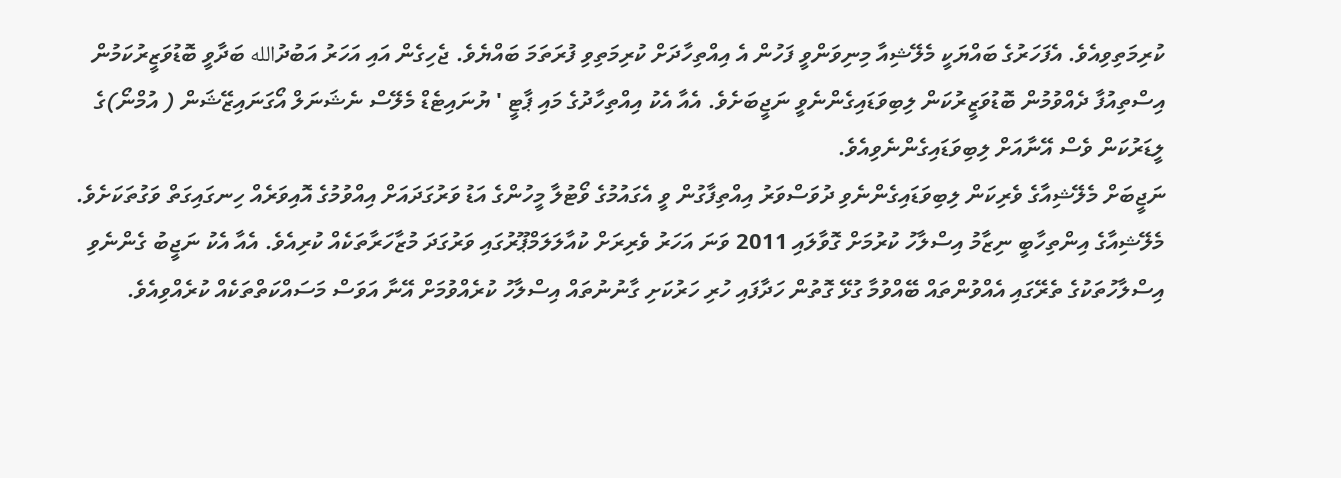ކުރިމަތިވިއެވެ. އެފަހަރުގެ ބައްޔަކީ މެލޭޝިއާ މިނިވަންވީ ފަހުން އެ އިއްތިހާދަށް ކުރިމަތިވި ފުރަތަމަ ބައްޔެވެ. ޖެހިގެން އައި އަހަރު އަބުދުالله ބަދާވީ ބޮޑުވަޒީރުކަމުން އިސްތިއުފާ ދެއްވުމުން ބޮޑުވަޒީރުކަން ލިބިވަޑައިގެންނެވީ ނަޖީބަށެވެ. އެއާ އެކު އިއްތިހާދުގެ މައި ޕާޓީ ' ޔުނައިޓެޑް މެލޭސް ނެޝަނަލް އޯގަނައިޒޭޝަން ( އުމްނޯ)ގެ ލީޑަރުކަން ވެސް އޭނާއަށް ލިބިވަޑައިގެންނެވިއެވެ.
ނަޖީބަށް މެލޭޝިއާގެ ވެރިކަން ލިބިވަޑައިގެންނެވި ދުވަސްވަރު އިއްތިފާގުން ވީ އެގައުމުގެ ވޯޓުލާ މީހުންގެ އަޑު ވަރުގަދައަށް އިއްވުމުގެ އޮއިވަރެއް ހިނގައިގަތް ވަގުތަކަށެވެ.
މެލޭޝިއާގެ އިންތިހާބީ ނިޒާމު އިސްލާހު ކުރުމަށް ގޮވާލައި 2011 ވަނަ އަހަރު ވެރިރަށް ކުއާލަލަމްޕޫރުގައި ވަރުގަދަ މުޒާހަރާތަކެއް ކުރިއެވެ. އެއާ އެކު ނަޖީބު ގެންނެވި އިސްލާހުތަކުގެ ތެރޭގައި އެއްވުންތައް ބޭއްވުމާ ގުޅޭ ގޮތުން ހަދާފައި ހުރި ހަރުކަށި ގާނުނުތައް އިސްލާހު ކުރެއްވުމަށް އޭނާ އަވަސް މަސައްކަތްތަކެއް ކުރެއްވިއެވެ.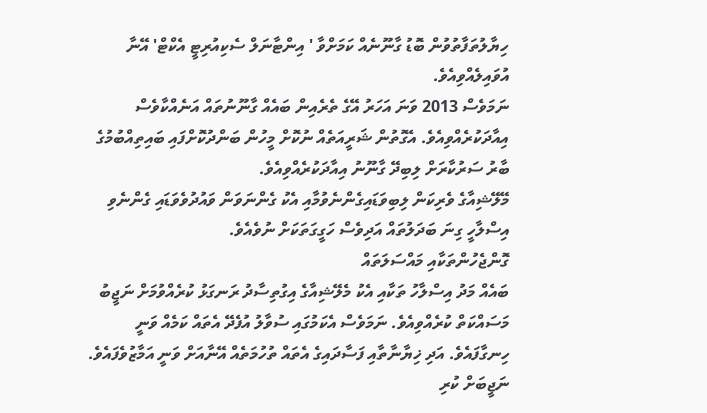ހިޔާލުތަފާތުވުން ބޮޑު ގާނޫނެއް ކަމަށްވާ ' އިންޓާނަލް ސެކިއުރިޓީ އެކްޓް' އޭނާ އުވައިލެއްވިއެވެ.
ނަމަވެސް 2013 ވަނަ އަހަރު އޭގެ ތެރެއިން ބައެއް ގާނޫނުތައް އަނެއްކާވެސް އިއާދަކުރެއްވިއެވެ. އެގޮތުން ޝަރީއަތެއް ނުކޮށް މީހުން ބަންދުކޮށްފައި ބައިތިއްބުމުގެ ބާރު ސަރުކާރަށް ލިބިދޭ ގާނޫނު އިއާދަކުރެއްވިއެވެ.
މޭލޭޝިއާގެ ވެރިކަން ލިބިވަޑައިގެންނެވުމާއި އެކު ގެންނަވަން ވައުދުވެވަޑައި ގެންނެވި އިސްލާހީ ގިނަ ބަދަލުތައް އަދިވެސް ހަގީގަތަކަށް ނުވެއެވެ.
ގޮންޖެހުންތަކާއި މައްސަލަތައް
ބައެއް މަދު އިސްލާހު ތަކާއި އެކު މެލޭޝިއާގެ އިގުތިސާދު ރަނގަޅު ކުރެއްވުމަށް ނަޖީބު މަސައްކަތް ކުރެއްވިއެވެ. ނަމަވެސް އެކަމުގައި ސުވާލު އުފެދޭ އެތައް ކަމެއް ވަނީ ހިނގާފައެވެ. އަދި ޚިޔާނާތާއި ފަސާދައިގެ އެތައް ތުހުމަތެއް އޭނާއަށް ވަނީ އަމާޒުވެފައެވެ.
ނަޖީބަށް ކުރި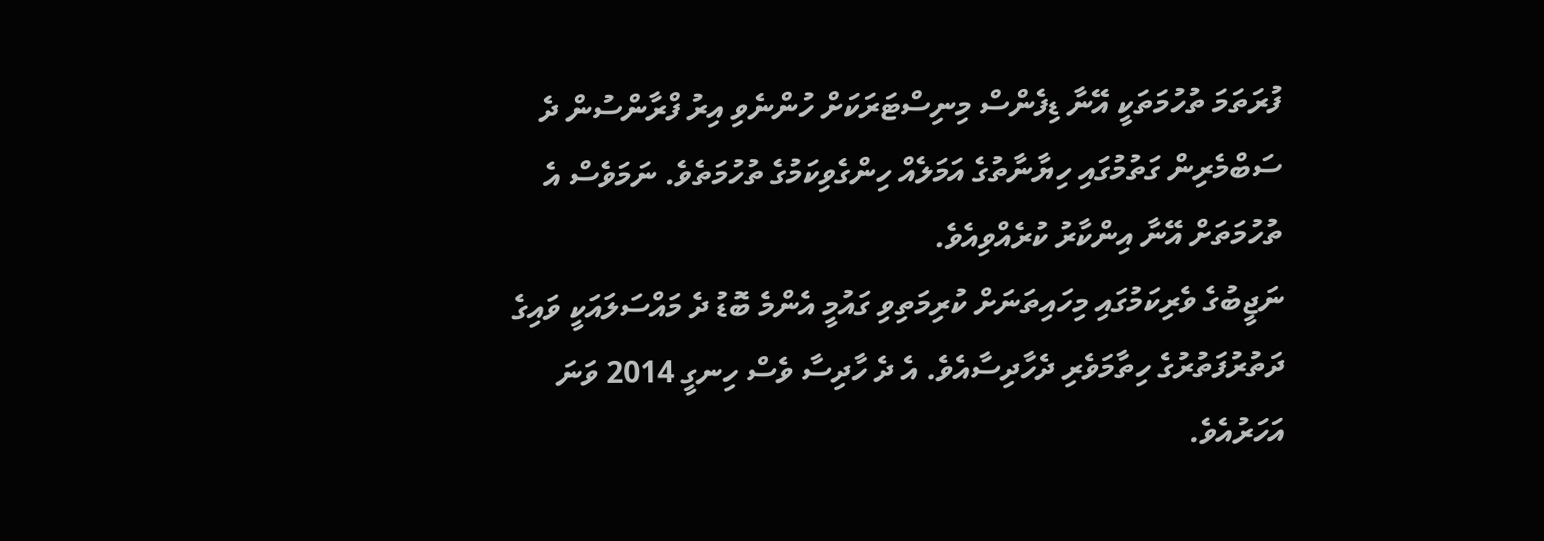ފުރަތަމަ ތުހުމަތަކީ އޭނާ ޑިފެންސް މިނިސްޓަރަކަށް ހުންނެވި އިރު ފްރާންސުން ދެ ސަބްމެރިން ގަތުމުގައި ހިޔާނާތުގެ އަމަލެއް ހިންގެވިކަމުގެ ތުހުމަތެވެ. ނަމަވެސް އެ ތުހުމަތަށް އޭނާ އިންކާރު ކުރެއްވިއެވެ.
ނަޖީބުގެ ވެރިކަމުގައި މިހައިތަނަށް ކުރިމަތިވި ގައުމީ އެންމެ ބޮޑު ދެ މައްސަލައަކީ ވައިގެ ދަތުރުފަތުރުގެ ހިތާމަވެރި ދެހާދިސާއެވެ. އެ ދެ ހާދިސާ ވެސް ހިނގީ 2014 ވަނަ އަހަރުއެވެ.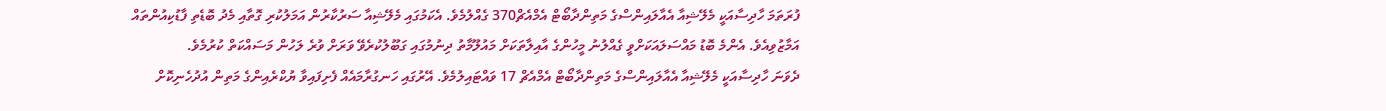ފުރަތަމަ ހާދިސާއަކީ މެލޭޝިއާ އެއާލައިންސްގެ މަތިންދާބޯޓް އެމްއެޗް370 ގެއްލުމެވެ. އެކަމުގައި މެލޭޝިއާ ސަރުކާރުން އަމަލުކުރި ގޮތާއި މެދު ބޮޑެތި ފާޑުކިއުންތައް އަމާޒުވިއެވެ. އެންމެ ބޮޑު މައްސަލައަކަށްވީ ގެއްލުނު މީހުންގެ އާއިލާތަކަށް މައުލޫމާތު ދިނުމުގައި ގަބޫލުކުރެވޭ ވަރަށް ވުރެ ލަހުން މަސައްކަތް ކުރުމެވެ.
ދެވަނަ ހާދިސާއަކީ މެލޭޝިއާ އެއާލައިންސްގެ މަތިންދާބޯޓް އެމްއެޗް 17 ވައްޓައިލުމެވެ. އޭރުގައި ހަނގުރާމައެއް ފެށިފައިވާ ޔުކްރެއިންގެ މަތިން އުދުހެނިކޮށް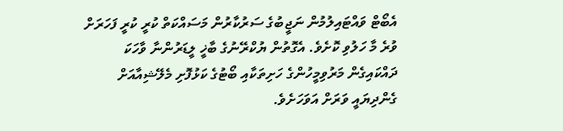އެބޯޓް ވައްޓައިލުމުން ނަޖީބުގެ ސަރުކާރުން މަސައްކަތް ކުރީ ކުރީ ފަހަރަށް ވުރެ މާ ހަލުވި ކޮށެވެ. އެގޮތުން ޔުކްރޭނުގެ ބާޚީ ލީޑަރުންނާ ވާހަކަ ދައްކައިގެން މަރުވިމީހުންގެ ހަށިތަކާއި ބޯޓުގެ ކަޅުފޮށި މެލޭޝިއާއަށް ގެންދިޔައީ ވަރަށް އަވަހަށެވެ.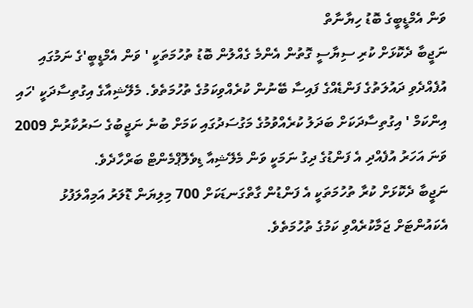ވަން އެމްޑީބީގެ ބޮޑު ހިޔާނާތް
ނަޖީބާ ދެކޮޅަށް ކުރި ސިޔާސީ ގޮތުން އެންމެ ގެއްލުން ބޮޑު ތުހުމަތަކީ ' ވަން އެމްޑީބީ'ގެ ނަމުގައި އުފެއްދެވި ދައުލަތުގެ ފަންޑެއްގެ ފައިސާ ބޭނުން ކުރެއްވިކަމުގެ ތުހުމަތެވެ. މެލޭޝިއާގެ އިގުތިސާދަކީ 'ހައި އިންކަމް ' އިގުތިސާދަކަށް ބަދަލު ކުރެއްވުމުގެ މަގުސަދުގައި ކަމަށް ބުނެ ނަޖީބުގެ ސަރުކާރުން 2009 ވަނަ އަހަރު އުފެއްދި އެ ފަންޑުގެ ދިގު ނަމަކީ ވަން މެލޭޝިއާ ޑިވެލޮޕްމެންޓް ބަރްހާދެވެ.
ނަޖީބާ ދެކޮޅަށް ކުރާ ތުހުމަތަކީ އެ ފަންޑުން ގާތްގަނޑަކަށް 700 މިލިޔަން ޑޮލަރު އަމިއްލަފުޅު އެކައުންޓަށް ޖަމާކުރެއްވި ކަމުގެ ތުހުމަތެވެ.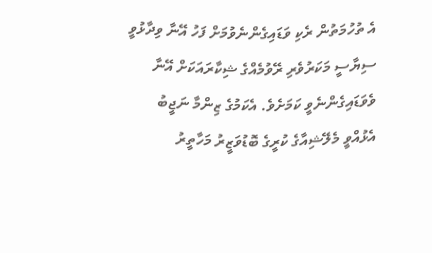އެ ތުހުމަތުން ރެކި ވަޑައިގެންނެވުމަށް ފަހު އޭނާ ވިދާޅުވީ ސިޔާސީ މަކަރުވެރި ރޭވުމެއްގެ ޝިކާރައަކަށް އޭނާ ވެވަޑައިގެންނެވީ ކަމަށެވެ. އެކަމުގެ ޒިންމާ ނަޖީބު އެޅުއްވީ މެލޭޝިއާގެ ކުރީގެ ބޮޑުވަޒީރު މަހާތީރު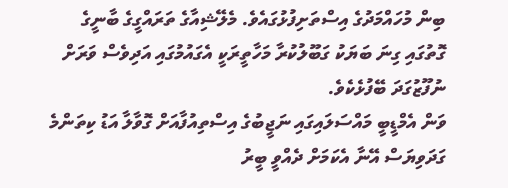ބިން މުހައްމަދުގެ އިސްތަށިފުޅުގައެވެ. މެލޭޝިއާގެ ތަރައްގީގެ ބާނީގެ ގޮތުގައި ގިނަ ބަޔަކު ގަބޫލުކުރާ މަހާތީރަކީ އެގައުމުގައި އަދިވެސް ވަރަށް ނުފޫޒުގަދަ ބޭފުޅެކެވެ.
ވަން އެމްޑީބީ މައްސަލައިގައި ނަޖީބުގެ އިސްތިއުފާއަށް ގޮވާލާ އަޑު ކިތަންމެ ގަދަވިޔަސް އޭނާ އެކަމަށް ދެއްވީ ބީރު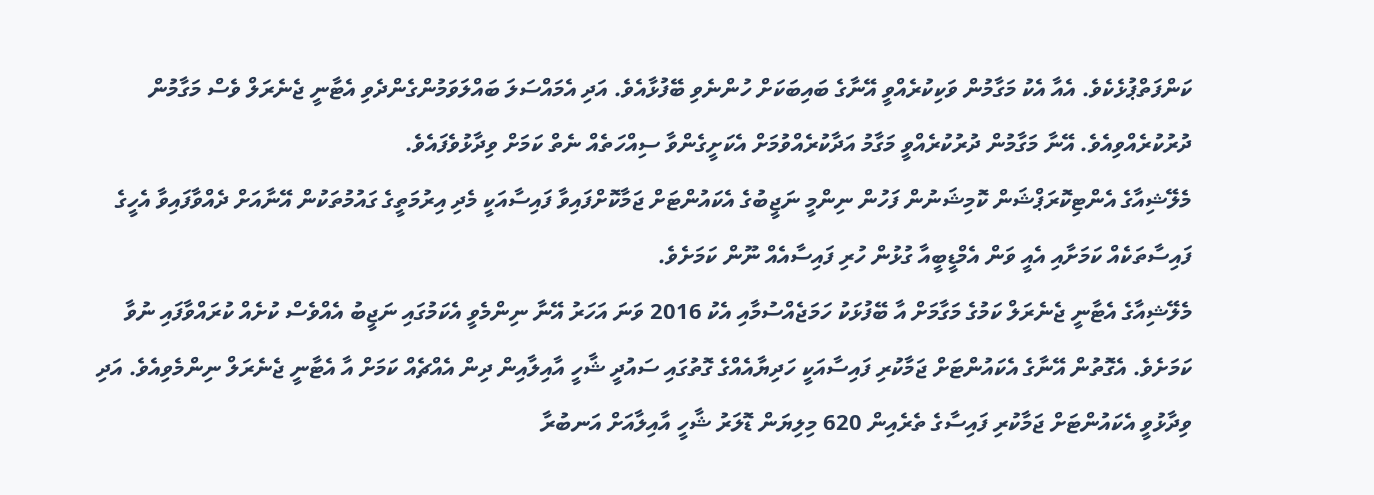ކަންފަތްޕުޅެކެވެ. އެއާ އެކު މަގާމުން ވަކިކުރެއްވީ އޭނާގެ ބައިބަކަށް ހުންނެވި ބޭފުޅާއެވެ. އަދި އެމައްސަލަ ބައްލަވަމުންގެންދެވި އެޓާނީ ޖެނެރަލް ވެސް މަގާމުން ދުރުކުރެއްވިއެވެ. އޭނާ މަގާމުން ދުރުކުރެއްވީ މަގާމު އަދާކުރެއްވުމަށް އެކަށީގެންވާ ސިއްހަތެއް ނެތް ކަމަށް ވިދާޅުވެފައެވެ.
މެލޭޝިއާގެ އެންޓިކޮރަޕްޝަން ކޮމިޝަނުން ފަހުން ނިންމީ ނަޖީބުގެ އެކައުންޓަށް ޖަމާކޮށްފައިވާ ފައިސާއަކީ މެދި އިރުމަތީގެ ގައުމުތަކުން އޭނާއަށް ދެއްވާފައިވާ އެހީގެ ފައިސާތަކެއް ކަމަށާއި އެއީ ވަން އެމްޑީބީއާ ގުޅުން ހުރި ފައިސާއެއް ނޫން ކަމަށެވެ.
މެލޭޝިއާގެ އެޓާނީ ޖެނެރަލް ކަމުގެ މަގާމަށް އާ ބޭފުޅަކު ހަމަޖެއްސުމާއި އެކު 2016 ވަނަ އަހަރު އޭނާ ނިންމެވީ އެކަމުގައި ނަޖީބު އެއްވެސް ކުށެއް ކުރައްވާފައި ނުވާ ކަމަށެވެ. އެގޮތުން އޭނާގެ އެކައުންޓަށް ޖަމާކުރި ފައިސާއަކީ ހަދިޔާއެއްގެ ގޮތުގައި ސައުދީ ޝާހީ އާއިލާއިން ދިން އެއްޗެއް ކަމަށް އާ އެޓާނީ ޖެނެރަލް ނިންމެވިއެވެ. އަދި ވިދާޅުވީ އެކައުންޓަށް ޖަމާކުރި ފައިސާގެ ތެރެއިން 620 މިލިޔަން ޑޮލަރު ޝާހީ އާއިލާއަށް އަނބުރާ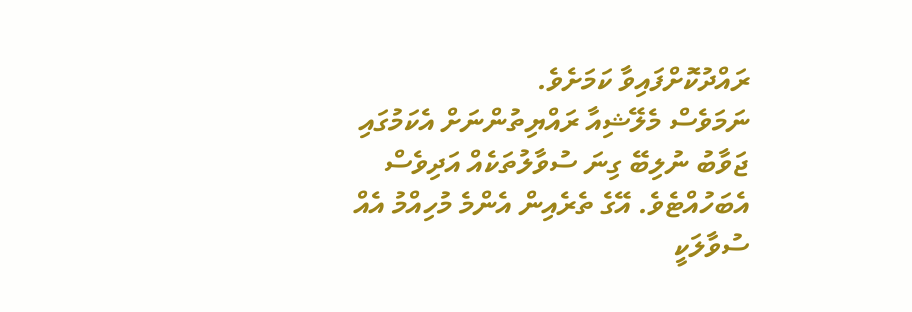ރައްދުކޮށްފައިވާ ކަމަށެވެ.
ނަމަވެސް މެލޭޝިއާ ރައްޔިތުންނަށް އެކަމުގައި ޖަވާބު ނުލިބޭ ގިނަ ސުވާލުތަކެއް އަދިވެސް އެބަހުއްޓެވެ. އޭގެ ތެރެއިން އެންމެ މުހިއްމު އެއް ސުވާލަކީ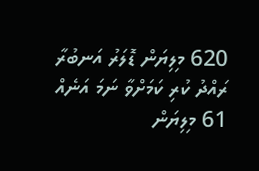620 މިލިޔަން ޑޮލަރު އަނބުރާ ރައްދު ކުރި ކަމަށްވާ ނަމަ އަނެއް 61 މިލިޔަން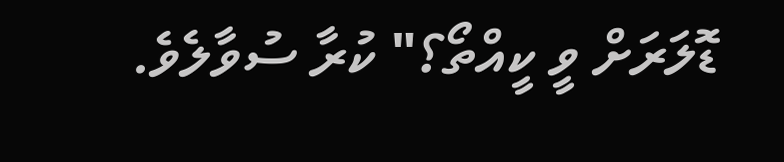ޑޮލަރަށް ވީ ކީއްތޯ؟" ކުރާ ސުވާލެވެ.